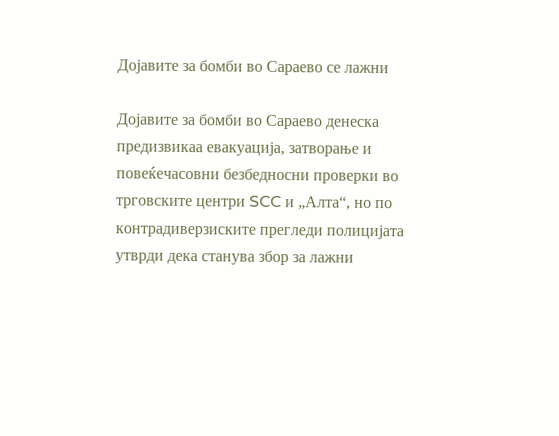Дојавите за бомби во Сараево се лажни

Дојавите за бомби во Сараево денеска предизвикаа евакуација, затворање и повеќечасовни безбедносни проверки во трговските центри SCC и „Алта“, но по контрадиверзиските прегледи полицијата утврди дека станува збор за лажни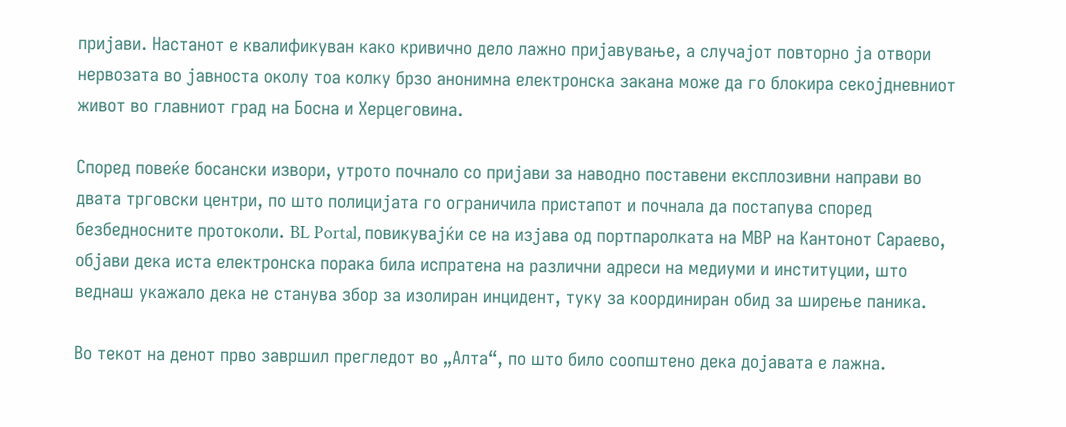пријави. Настанот е квалификуван како кривично дело лажно пријавување, а случајот повторно ја отвори нервозата во јавноста околу тоа колку брзо анонимна електронска закана може да го блокира секојдневниот живот во главниот град на Босна и Херцеговина.

Според повеќе босански извори, утрото почнало со пријави за наводно поставени експлозивни направи во двата трговски центри, по што полицијата го ограничила пристапот и почнала да постапува според безбедносните протоколи. BL Portal, повикувајќи се на изјава од портпаролката на МВР на Кантонот Сараево, објави дека иста електронска порака била испратена на различни адреси на медиуми и институции, што веднаш укажало дека не станува збор за изолиран инцидент, туку за координиран обид за ширење паника.

Во текот на денот прво завршил прегледот во „Алта“, по што било соопштено дека дојавата е лажна.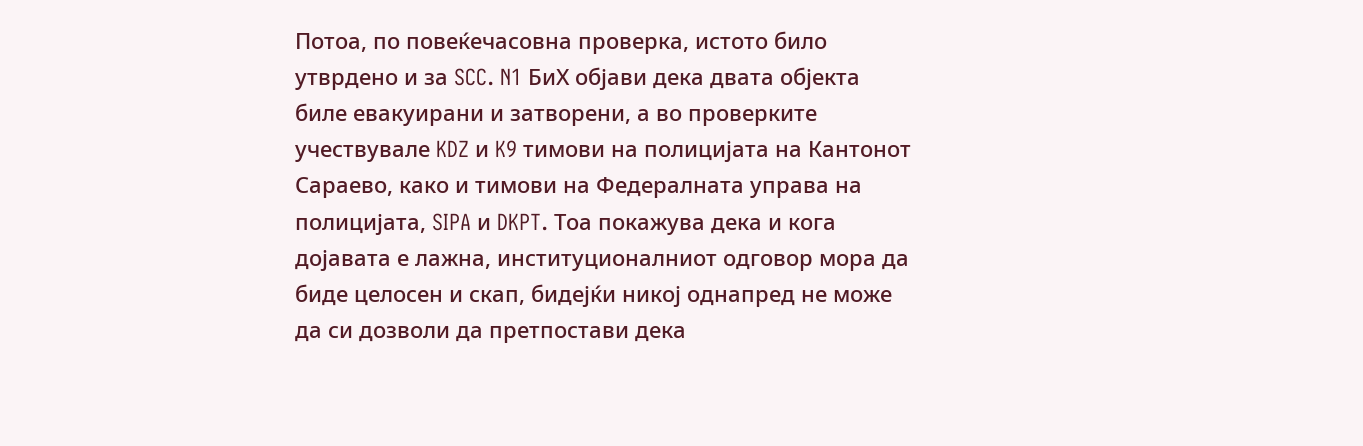Потоа, по повеќечасовна проверка, истото било утврдено и за SCC. N1 БиХ објави дека двата објекта биле евакуирани и затворени, а во проверките учествувале KDZ и K9 тимови на полицијата на Кантонот Сараево, како и тимови на Федералната управа на полицијата, SIPA и DKPT. Тоа покажува дека и кога дојавата е лажна, институционалниот одговор мора да биде целосен и скап, бидејќи никој однапред не може да си дозволи да претпостави дека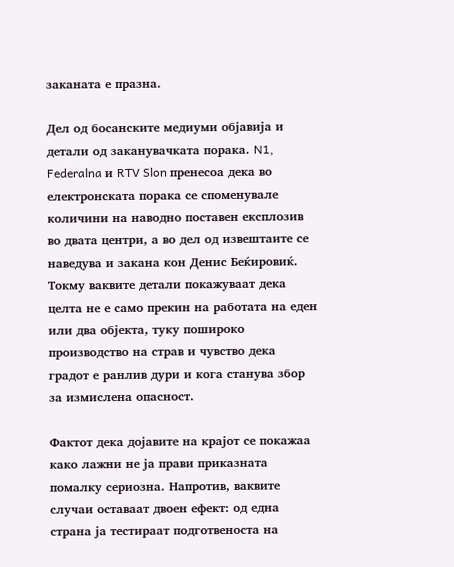заканата е празна.

Дел од босанските медиуми објавија и детали од заканувачката порака. N1, Federalna и RTV Slon пренесоа дека во електронската порака се споменувале количини на наводно поставен експлозив во двата центри, а во дел од извештаите се наведува и закана кон Денис Беќировиќ. Токму ваквите детали покажуваат дека целта не е само прекин на работата на еден или два објекта, туку пошироко производство на страв и чувство дека градот е ранлив дури и кога станува збор за измислена опасност.

Фактот дека дојавите на крајот се покажаа како лажни не ја прави приказната помалку сериозна. Напротив, ваквите случаи оставаат двоен ефект: од една страна ја тестираат подготвеноста на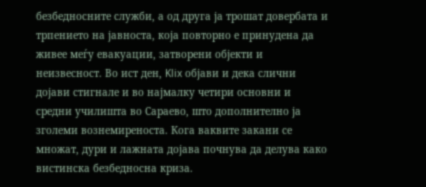безбедносните служби, а од друга ја трошат довербата и трпението на јавноста, која повторно е принудена да живее меѓу евакуации, затворени објекти и неизвесност. Во ист ден, Klix објави и дека слични дојави стигнале и во најмалку четири основни и средни училишта во Сараево, што дополнително ја зголеми вознемиреноста. Кога ваквите закани се множат, дури и лажната дојава почнува да делува како вистинска безбедносна криза.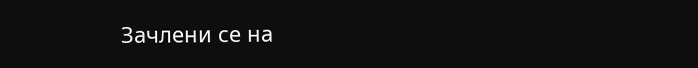Зачлени се на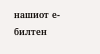нашиот е-билтен